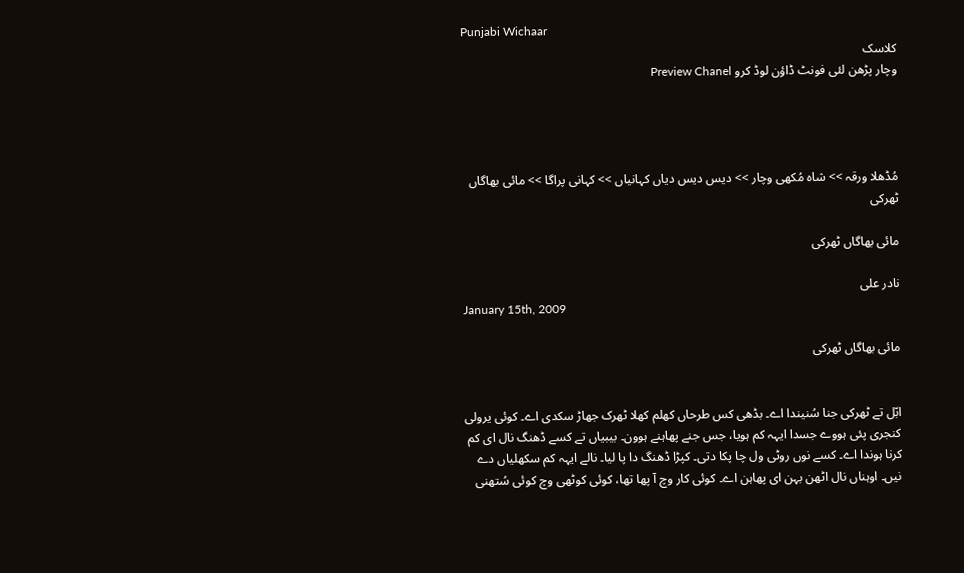Punjabi Wichaar
کلاسک
وچار پڑھن لئی فونٹ ڈاؤن لوڈ کرو Preview Chanel




مُڈھلا ورقہ >> شاہ مُکھی وچار >> دیس دیس دیاں کہانیاں >> کہانی پراگا >> مائی بھاگاں ٹھرکی

مائی بھاگاں ٹھرکی

نادر علی
January 15th, 2009

مائی بھاگاں ٹھرکی


ابّل تے ٹھرکی جنا سُنیندا اے۔ بڈھی کس طرحاں کھلم کھلا ٹھرک جھاڑ سکدی اے۔ کوئی یرولی کنجری پئی ہووے جسدا ایہہ کم ہویا، جس جنے پھاہنے ہوون۔ بیبیاں تے کسے ڈھنگ نال ای کم کرنا ہوندا اے۔ کسے نوں روٹی ول چا پکا دتی۔ کپڑا ڈھنگ دا پا لیا۔ نالے ایہہ کم سکھلیاں دے نیں۔ اوہناں نال اٹھن بہن ای پھاہن اے۔ کوئی کار وچ آ پھا تھا، کوئی کوٹھی وچ کوئی سُتھنی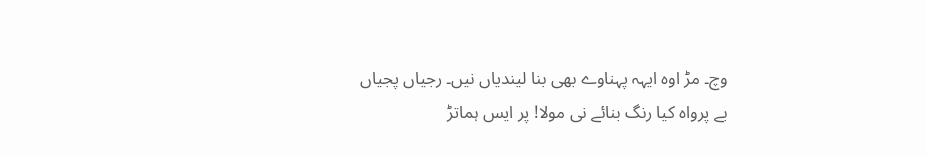وچ۔ مڑ اوہ ایہہ پہناوے بھی بنا لیندیاں نیں۔ رجیاں پجیاں بے پرواہ کیا رنگ بنائے نی مولا! پر ایس ہماتڑ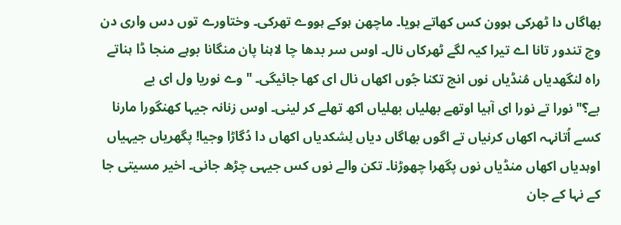بھاگاں دا ٹھرکی ہوون کس کھاتے ہویا۔ ماچھن ہوکے ہووے تھرکی۔ وختاورے توں دس واری دن وچ تندور تانا اے تیرا کیہ لگے ٹھرکاں نال۔ اوس سر بدھا چا لاہنا پان منگانا بوہے منجا ڈا ہناتے راہ لنگھدیاں مُنڈیاں نوں انج تکنا جُوں اکھاں نال ای کھا جائیگی۔ "وے نوریا ول ای بے بے؟"نورا تے نورا ای آہیا اوتھے بھلیاں بھلیاں اکھ تھلے کر لینی۔ اوس زنانہ جیہا کھنگورا مارنا کسے اُتانہہ اکھاں کرنیاں تے اگوں بھاگاں دیاں لِشکدیاں اکھاں دا دُگاڑا وجیا! پگھریاں جیہیاں اوہدیاں اکھاں منڈیاں نوں پگھرا چھوڑنا۔ تکن والے نوں کس جیہی چڑھ جانی۔ اخیر مسیتی جا کے نہا کے جان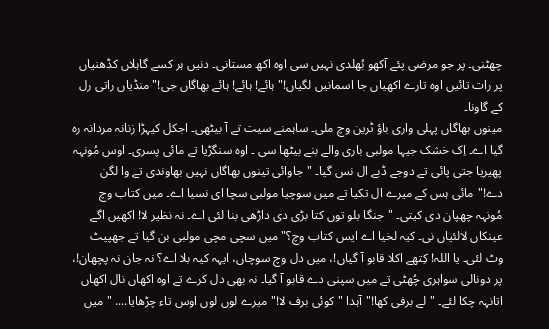چھٹنی۔ پر جو مرضی پئے آکھو بُھلدی نہیں سی اوہ اکھ مستانی۔ دنیں ہر کسے گاہلاں کڈھنیاں پر رات تائیں اوہ تارے اکھیاں جا اسمانیں لگیاں!" ہائے! ہائے! ہائے بھاگاں جی!"منڈیاں راتی رل کے گاونا۔
مینوں بھاگاں پہلی واری باؤ ٹرین وچ ملی۔ ساہمنے سیت تے آ بیٹھی۔ اجکل کیہڑا زنانہ مردانہ رہ گیا اے۔ اِک خشک جیہا مولبی باری والے بنے بیٹھا سی ۔ اوہ سنگڑیا تے مائی پسری۔ اوس مُونہہ پھیریا جتی پائی تے دوجے ڈبے ال نس گیا۔ "جاوائی تینوں بھاگاں نہیں بھاوندی تے وا لگن دے!"مائی ہس کے میرے ال تکیا تے میں سوچیا مولبی سچا ای نسیا اے۔ میں کتاب وچ مُونہہ چھپان دی کیتی۔ "جنگا بلو توں کتا بڑی دی داڑھی بنا لئی اے۔ نہ نظیر لا! اکھیں اگے عینکاں لالئیاں نی۔ کیہ لخیا اے ایس کتاب وچ؟"میں سچی مچی مولبی بن گیا تے جھپیٹ وٹ لئی۔ یا اللہ! کِتھے اکلا قابو آ گیاں!، میں دل وچ سوچاں، ایہہ کیہ بلا اے؟ نہ جان نہ پچھان!، پر دونالی سواہری چُھٹی تے میں سپنی دے قابو آ گیا۔ نہ بھی دل کرے تے اوہ اکھاں نال اکھاں اتانہہ چکا لئے۔ "لے برفی کھا!"آہدا "کوئی برف لا!" میرے لوں لوں اوس تاء چڑھایا.... "میں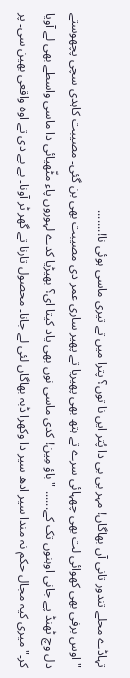تہاڈے محلے تندور تانی آں بھاگاں! مہر بی بی دا پُتر ایں نا توں؟ پترا میں تے تیری ماسی ہوئی نا!.......
"اوس برفی بھی کھوائی لت بھی چھہائی سرے تے ہتھ بھی پھیریا تے پھیر ساری عمر دی مصیبت بھی بن گئی۔ مصیبت کاہدی سچی پچھوستے دل وچ ٹھنڈ پے جانی اوہنوں تک کے...... "باؤ مِین! کدی ماسی نوں بھی یاد کیتا ای؟ بھیڑیا کدے لہوروں پاء مٹّھیائی دا ماسی واسطے بھی لے آویا کر۔"میری کیہ مجال حکم نہ مندا سیر ادھ سیر دا وکھرا ڈبہ بھاگاں لئی لے جانا۔ محصول تارنا تے گھر ٹر آونا۔ بے بے دی تے اوہ واقعی بھین سی۔ پر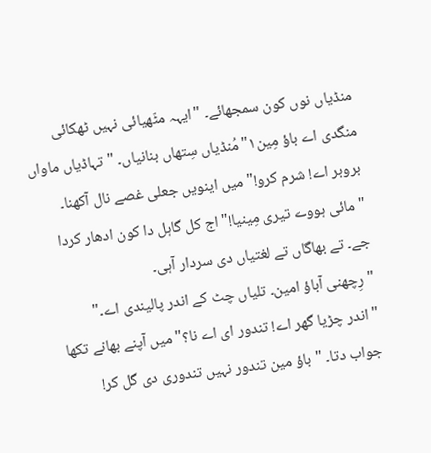منڈیاں نوں کون سمجھائے۔ "ایہہ مٹّھیائی نہیں ٹھکائی منگدی اے باؤ مِین١"مُنڈیاں سِتھاں بنانیاں۔ "تہاڈیاں ماواں بروبر اے! شرم کرو!"میں اینویں جعلی غصے نال آکھنا۔ "مائی ہووے تیری مِینیا!"اج کل گاہل دا کون ادھار کردا جے۔ تے بھاگاں تے لغتیاں دی سردار آہی۔
"رِچھنی آباؤ امین۔ تلیاں چٹ کے اندر پالیندی اے۔"
"اندر چڑیا گھر اے! تندور ای اے نا؟"میں آپنے بھانے تکھا جواب دتا۔ "باؤ مین تندور نہیں تندوری دی گل کر!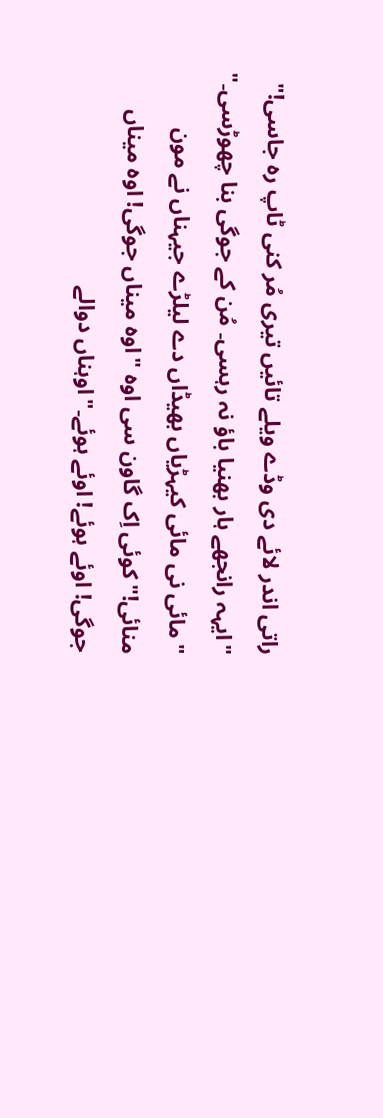راتی اندر لائے دی وڈے ویلے تائیں تیری مُر کنی ٹاپ رہ جاسی!" "ایہہ رانجھے ہار بھنیا باؤ نہ رہسی۔ مُن کے جوگی بنا چھوڑسی۔" "مائی نی مائی کیہڑیاں بھیڈاں دے لیلڑے جیہناں نے مون منائی!"کوئی اِک گاون سی اوہ "اوہ میناں جوگی! اوہ میناں جوگی! اوئے ہوئے! اوئے ہوئے۔"اوہناں دوالے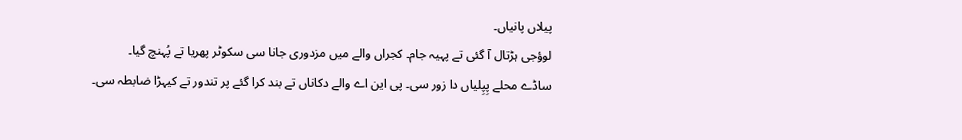پیلاں پانیاں۔
لوؤجی ہڑتال آ گئی تے پہیہ جام۔ کجراں والے میں مزدوری جانا سی سکوٹر پھریا تے پُہنچ گیا۔
ساڈے محلے پِپِلیاں دا زور سی۔ پی این اے والے دکاناں تے بند کرا گئے پر تندور تے کیہڑا ضابطہ سی۔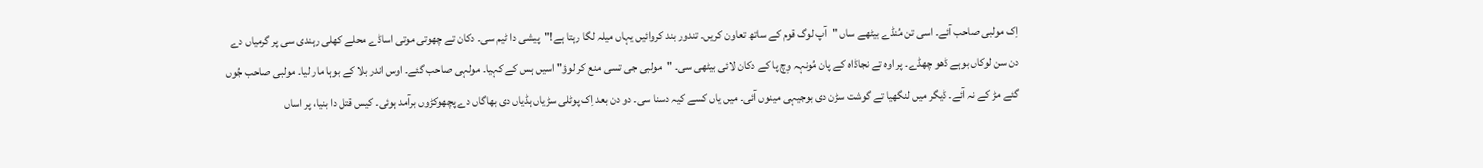اِک مولبی صاحب آئے۔ اسی تن مُنڈے بیٹھے ساں "آپ لوگ قوم کے ساتھ تعاون کریں۔ تندور بند کروائیں یہاں میلہ لگا رہتا ہے!"پیشی دا ٹیم سی۔ دکان تے چھوتی موتی اساڈے محلے کھلی رہندی سی پر گرمیاں دے دن سن لوکاں بوہے ڈھو چھڈے۔ پر اوہ تے نجاڈاہ کے پان مُونہہ وِچ پا کے دکان لائی بیٹھی سی۔ "مولبی جی تسی منع کر لوؤ" اسیں ہس کے کہیا۔ مولہی صاحب گئے۔ اوس اندر بلا کے بوہا مار لیا۔ مولبی صاحب جُوں گئے مڑ کے نہ آئے۔ ڈیگر میں لنگھیا تے گوشت سڑن دی بوجیہی مینوں آئی۔ میں یاں کسے کیہ دسنا سی۔ دو دن بعد اِک پوٹلی سڑیاں ہڈیاں دی بھاگاں دے پچھوکڑوں برآمد ہوئی۔ کیس قتل دا بنیا، پر اساں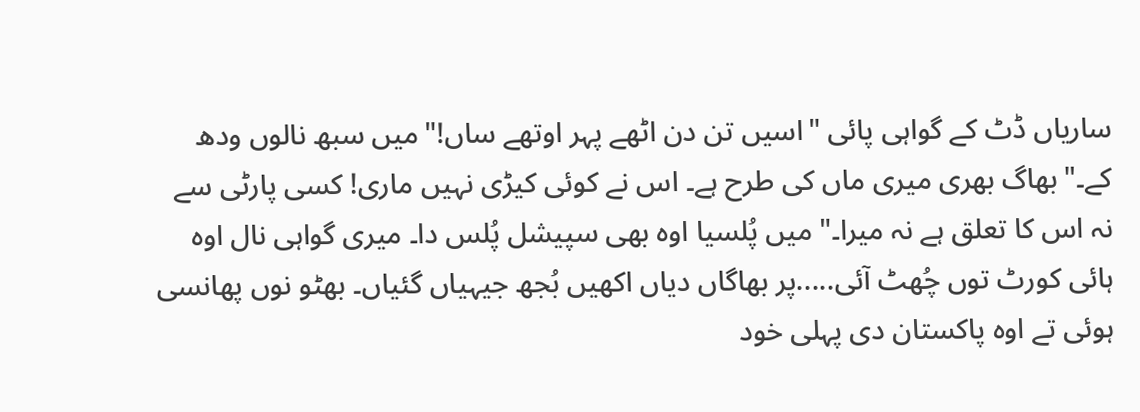ساریاں ڈٹ کے گواہی پائی "اسیں تن دن اٹھے پہر اوتھے ساں!"میں سبھ نالوں ودھ کے۔"بھاگ بھری میری ماں کی طرح ہے۔ اس نے کوئی کیڑی نہیں ماری! کسی پارٹی سے نہ اس کا تعلق ہے نہ میرا۔" میں پُلسیا اوہ بھی سپیشل پُلس دا۔ میری گواہی نال اوہ ہائی کورٹ توں چُھٹ آئی.....پر بھاگاں دیاں اکھیں بُجھ جیہیاں گئیاں۔ بھٹو نوں پھانسی ہوئی تے اوہ پاکستان دی پہلی خود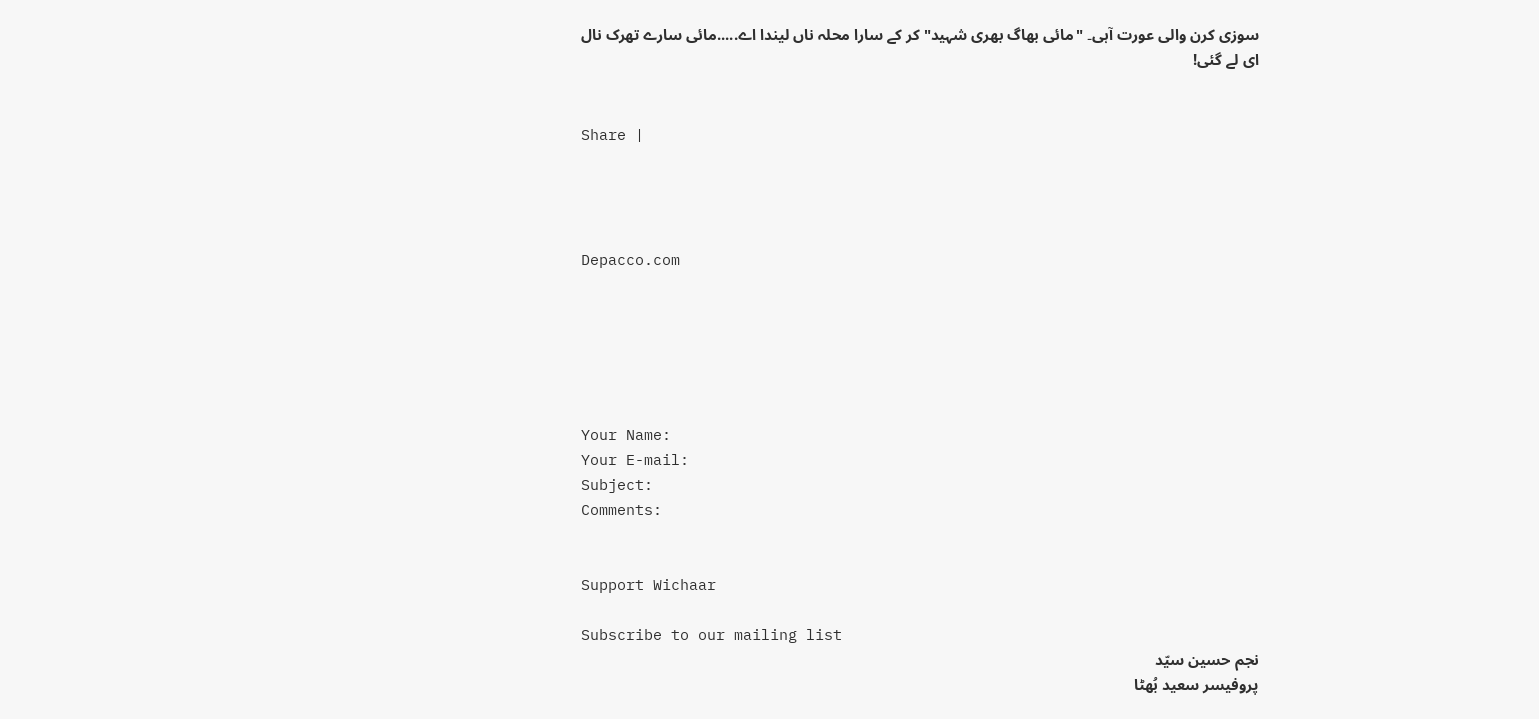سوزی کرن والی عورت آہی۔ "مائی بھاگ بھری شہید"کر کے سارا محلہ ناں لیندا اے.....مائی سارے تھرک نال ای لے گئی!


Share |




Depacco.com






Your Name:
Your E-mail:
Subject:
Comments:


Support Wichaar

Subscribe to our mailing list
نجم حسین سیّد
پروفیسر سعید بُھٹا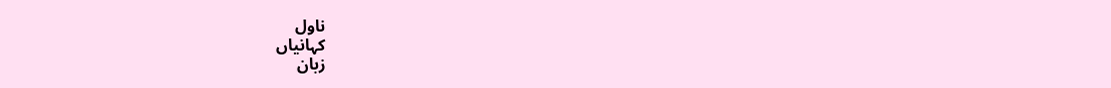ناول
کہانیاں
زبان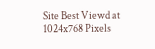Site Best Viewd at 1024x768 Pixels